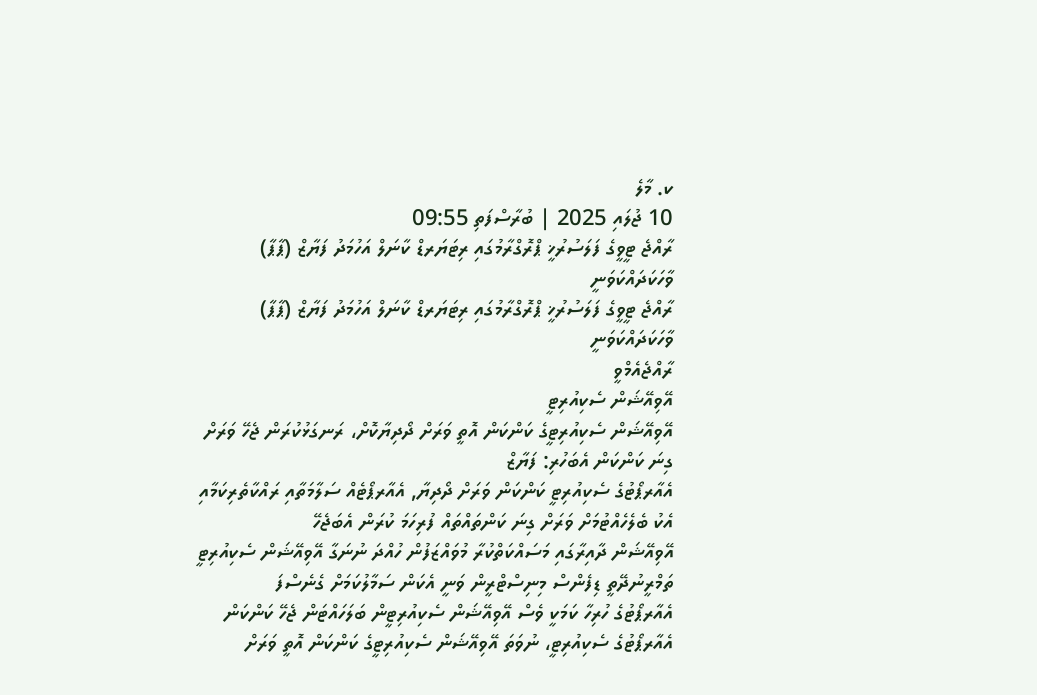ކ. މާލެ
10 ޖުލައި 2025 | ބުރާސްފަތި 09:55
ރާއްޖެ ޓީވީގެ ފަލަސުރުޚީ ޕްރޮގްރާމުގައި ރިޓަޔަރޑް ކާނަލް އަހުމަދު ފަޔާޒް (ޕާޕާ) ވާހަކަދައްކަވަނީ
ރާއްޖެ ޓީވީގެ ފަލަސުރުޚީ ޕްރޮގްރާމުގައި ރިޓަޔަރޑް ކާނަލް އަހުމަދު ފަޔާޒް (ޕާޕާ) ވާހަކަދައްކަވަނީ
ރާއްޖެއެމްވީ
އޭވިއޭޝަން ސެކިއުރިޓީ
އޭވިއޭޝަން ސެކިއުރިޓީގެ ކަންކަން އޮތީ ވަރަށް ދޯދިޔާކޮށް، ރަނގަޅުކުރަން ޖެހޭ ވަރަށް ގިނަ ކަންކަން އެބަހުރި: ފަޔާޒް
އެއާރޕޯޓުގެ ސެކިއުރިޓީ ކަންކަން ވަރަށް ދޯދިޔާ, އެއާރޕޯޓެއް ސަލާމަތާއި ރައްކާތެރިކަމާއި އެކު ބެލެހެއްޓުމަށް ވަރަށް ގިނަ ކަންތައްތައް ފުރިހަމަ ކުރަން އެބަޖެހޭ
އޭވިއޭޝަން ދާއިރާގައި މަސައްކަތްކުރާ މުވައްޒަފުން ހުއްދަ ނުނަގާ އޭވިއޭޝަން ސެކިއުރިޓީ ތަމްރީނުދޭތީ ޑިފެންސް މިނިސްޓްރީން ވަނީ އެކަން ސަމާލުކަމަށް ގެނެސްފަ
އެއާރޕޯޓުގެ ހުރިހާ ކަމަކީ ވެސް އޭވިއޭޝަން ސެކިއުރިޓީން ބަލަހައްޓަން ޖެހޭ ކަންކަން
އެއާރޕޯޓުގެ ސެކިއުރިޓީ، ނުވަތަ އޭވިއޭޝަން ސެކިއުރިޓީގެ ކަންކަން އޮތީ ވަރަށް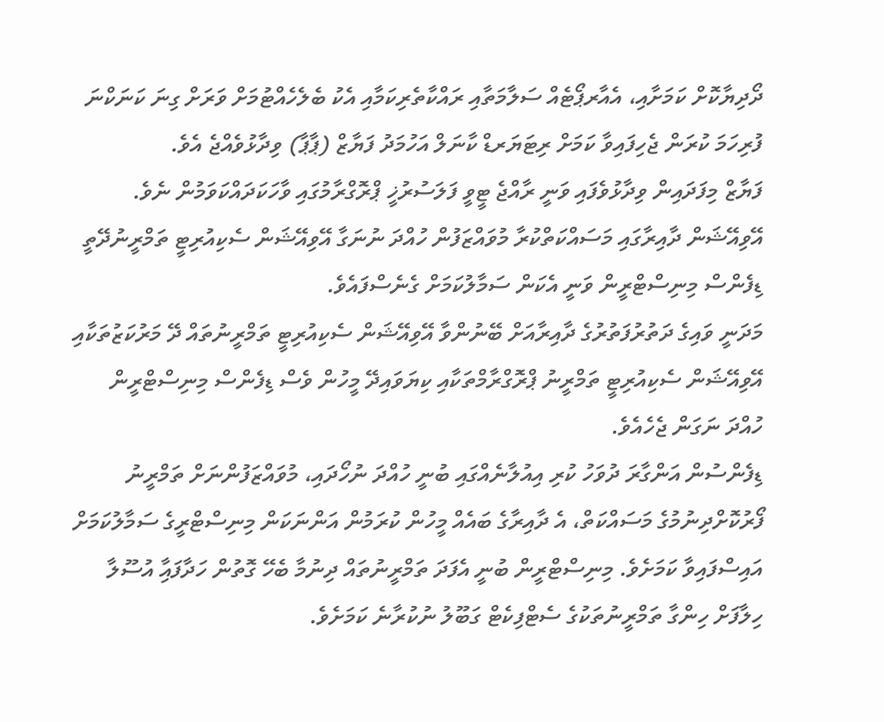ދޯދިޔާކޮށް ކަމަށާއި، އެއާރޕޯޓެއް ސަލާމަތާއި ރައްކާތެރިކަމާއި އެކު ބެލެހެއްޓުމަށް ވަރަށް ގިނަ ކަނަކްނަ ފުރިހަމަ ކުރަން ޖެހިފައިވާ ކަމަށް ރިޓަޔަރޑް ކާނަލް އަހުމަދު ފަޔާޒް (ޕާޕާ) ވިދާޅުވެއްޖެ އެވެ.
ފަޔާޒް މިފަދައިން ވިދާޅުވެފައި ވަނީ ރާއްޖެ ޓީވީ ފަލަސުރުޚީ ޕްރޮގްރާމުގައި ވާހަކަދައްކަވަމުން ނެވެ.
އޭވިއޭޝަން ދާއިރާގައި މަސައްކަތްކުރާ މުވައްޒަފުން ހުއްދަ ނުނަގާ އޭވިއޭޝަން ސެކިއުރިޓީ ތަމްރީނުދޭތީ ޑިފެންސް މިނިސްޓްރީން ވަނީ އެކަން ސަމާލުކަމަށް ގެނެސްފައެވެ.
މަދަނީ ވައިގެ ދަތުރުފަތުރުގެ ދާއިރާއަށް ބޭނުންވާ އޭވިއޭޝަން ސެކިއުރިޓީ ތަމްރީނުތައް ދޭ މަރުކަޒުތަކާއި އޭވިއޭޝަން ސެކިއުރިޓީ ތަމްރީނު ޕްރޮގްރާމްތަކާއި ކިޔަވައިދޭ މީހުން ވެސް ޑިފެންސް މިނިސްޓްރީން ހުއްދަ ނަގަން ޖެހެއެވެ.
ޑިފެންސުން އަންގާރަ ދުވަހު ކުރި އިއުލާނެއްގައި ބުނީ ހުއްދަ ނުހޯދައި، މުވައްޒަފުންނަށް ތަމްރީނު ފޯރުކޮށްދިނުމުގެ މަސައްކަތް، އެ ދާއިރާގެ ބައެއް މީހުން ކުރަމުން އަންނަކަން މިނިސްޓްރީގެ ސަމާލުކަމަށް އައިސްފައިވާ ކަމަށެވެ. މިނިސްޓްރީން ބުނީ އެފަދަ ތަމްރީނުތައް ދިނުމާ ބެހޭ ގޮތުން ހަދާފައިާ އުސޫލާ ހިލާފަށް ހިންގާ ތަމްރީނުތަކުގެ ސެޓްފިކެޓް ގަބޫލު ނުކުރާނެ ކަމަށެވެ.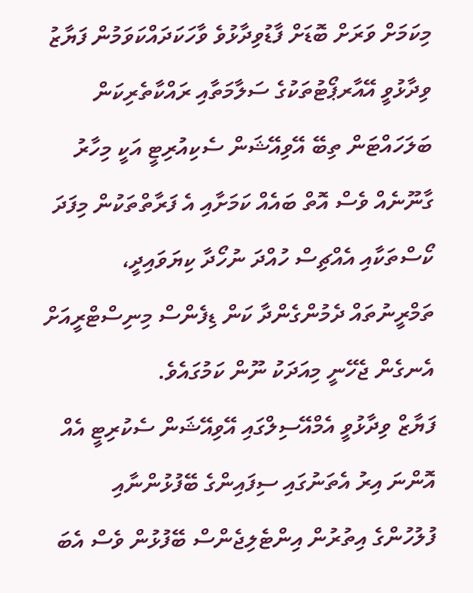މިކަމަށް ވަރަށް ބޮޑަށް ފާޑުވިދާޅުވެ ވާހަކަދައްކަވަމުން ފަޔާޒު ވިދާޅުވީ އޭއާރޕޯޓުތަކުގެ ސަލާމަތާއި ރައްކާތެރިކަން ބަލަހައްޓަން ތިބޭ އޭވިއޭޝަން ސެކިއުރިޓީ އަކީ މިހާރު ގާނޫނެއް ވެސް އޮތް ބައެއް ކަމަށާއި އެ ފަރާތްތަކުން މިފަދަ ކޯސްތަކާއި އެއްޗިސް ހުއްދަ ނުހޯދާ ކިޔަވައިދީ، ތަމްރީނުތައް ދެމުންގެންދާ ކަން ޑިފެންސް މިނިސްޓްރީއަށް އެނގެން ޖެހޭނީ މިއަދަކު ނޫން ކަމުގައެވެ.
ފަޔާޒް ވިދާޅުވީ އެމްއޭސިލްގައި އޭވިއޭޝަން ސެކުރިޓީ އެއް އޮންނަ އިރު އެތަނުގައި ސިފައިންގެ ބޭފުޅުންނާއި ފުލުހުންގެ އިތުރުން އިންޓެލިޖެންސް ބޭފުޅުން ވެސް އެބަ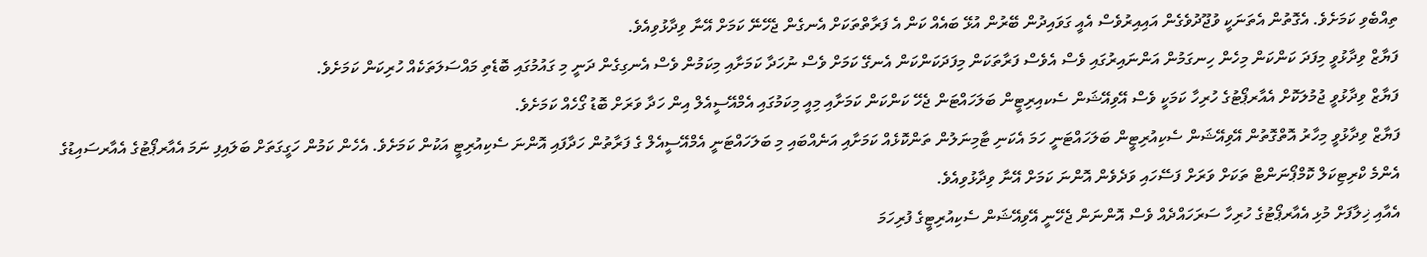ތިއްބެވި ކަމަށެވެ. އެގޮތުން އެތަނަކީ ވުޖޫދުވެގެން އައިއިރުވެސް އެއީ ގަވައިދުން ބޭރުން އުޅޭ ބައެއް ކަން އެ ފަރާތްތަކަށް އެނގެން ޖެހޭނޭ ކަމަށް އޭނާ ވިދާޅުވިއެވެ.
ފަޔާޒް ވިދާޅުވީ މިފަދަ ކަންކަން މިހެން ހިނގަމުން އަންނައިރުގައި ވެސް އެވެސް ފަރާތަކަން މިފަދަކަންކަން އެނގޭ ކަމަށް ވެސް ނުހަދާ ކަމަށާއި މިކަމުން ވެސް އެނގިގެން ދަނީ މި ގައުމުގައި ބޮޑެތި މައްސަލަތަކެއް ހުރިކަން ކަމަށެވެ.
ފަޔާޒް ވިދާޅުވީ ޖުމުލަކޮށް އެއާރޕޯޓުގެ ހުރިހާ ކަމަކީ ވެސް އޭވިއޭޝަން ސެކއިރިޓީން ބަލަހައްޓަން ޖެހޭ ކަންކަން ކަމަށާއި މިއީ މިކަމުގައި އެމްއޭސީއެލް އިން ހަދާ ވަރަށް ބޮޑު ގޯހެއް ކަމަށެވެ.
ފަޔާޒް ވިދާޅުވީ މިހާރު އޮތްގޮތުން އޭވިއޭޝަން ސެކިއުރިޓީން ބަލަހައްޓަނީ ހަމަ އެކަނި ޓާމިނަލުން ތަންކޮޅެއް ކަމަށާއި އަނެއްބައި މި ބަލަހައްޓަނީ އެމްއޭސީއެލް ގެ ފަރާތުން ހަދާފައި އޮންނަ ސެކިއުރިޓީ އަކުން ކަމަށެވެ. އެހެން ކަމުން ހަގީގަތަށް ބަލައިފި ނަމަ އެއާރޕޯޓުގެ އެއާރސައިޑުގެ އެންމެ ކްރިޓިކަލް ކޮމްޕޯނަންޓް ތަކަށް ވަރަށް ފަސޭހައި ވަދެވެން އޮންނަ ކަމަށް އޭނާ ވިދާޅުވިއެވެ.
އެއާއި ޚިލާފަށް މުޅި އެއާރޕޯޓުގެ ހުރިހާ ސަރަހައްދެއް ވެސް އޮންނަން ޖެހޭނީ އޭވިއޭޝަން ސެކިއުރިޓީގެ ފުރިހަމަ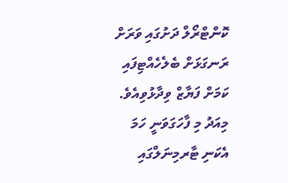ކޮންޓްރޯލް ދަށުގައި ވަރަށް ރަނގަޅަށް ބެލެހެއްޓިފައި ކަމަށް ފަޔާޒް ވިދާޅުވިއެވެ.
މިއަދު މި ފާހަގަވަނީ ހަމަ އެކަނި ޓާރމިނަލްގައި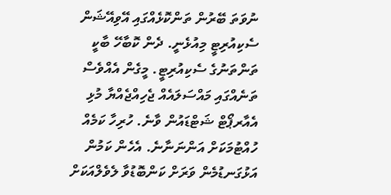ނުވަތަ ބޭރުން ތަންކޮޅެއްގައި އޭވިއޭޝަން ސެކިއުރިޓީ މިއުޅެނީ. ދެން ކޮބާހޭ ބާކީ ތަންތަނުގެ ސެކިއުރިޓީ. މީގެން އެއްވެސް ތަނެއްގައި މައްސަލައެއް ޖެހިއްޖެއްޔާ މުޅި އެއާރޕޯޓް ޝަޓްޑައުން ވާނެ. ހުރިހާ ކަމެއް ހުއްޓުމަކަށް އަންނަނާނެ. އެހެން ކަމުން އަޅުގަނޑުމެން ވަރަށް ކަންބޮޑުވާ ލެވެލްއަކަށް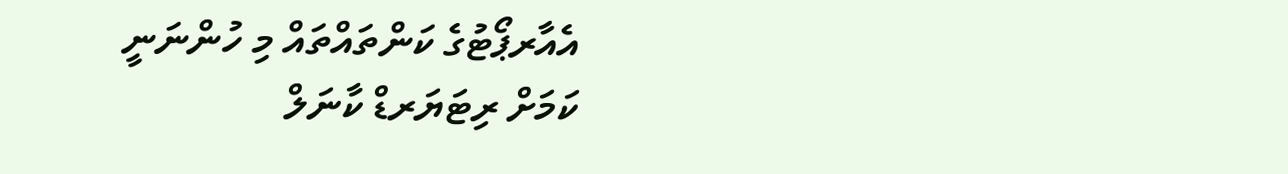އެއާރޕޯޓުގެ ކަންތައްތައް މި ހުންނަނީ
ކަމަށް ރިޓަޔަރޑް ކާނަލް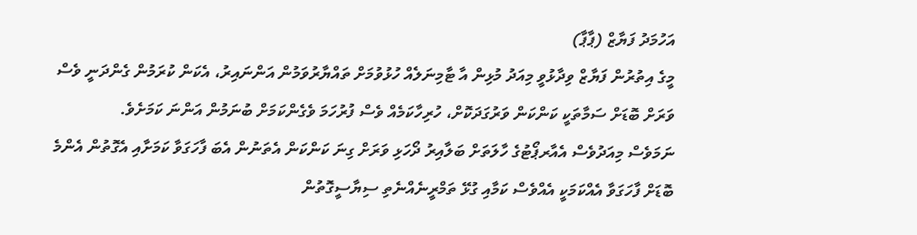އަހުމަދު ފަޔާޒް (ޕާޕާ)
މީގެ އިތުރުން ފަޔާޒް ވިދާޅުވީ މިއަދު މުޅިން އާ ޓާމިނަލެއް ހުޅުވުމަށް ތައްޔާރުވަމުން އަންނައިރު، އެކަން ކުރަމުން ގެންދަނީ ވެސް ވަރަށް ބޮޑަށް ސަމާތަކީ ކަންކަން ވަރުގަދަކޮށް، ހުރިހާކަމެއް ވެސް ފުރުހަމަ ވެގެންކަމަށް ބުނަމުން އަންނަ ކަމަށެވެ.
ނަމަވެސް މިއަދުވެސް އެއާރޕޯޓުގެ ހާލަތަށް ބަލާއިރު ދޯހަޅި ވަރަށް ގިނަ ކަންކަން އެތަނުން އެބަ ފާހަގަވާ ކަމަށާއި އެގޮތުން އެންމެ ބޮޑަށް ފާހަގަވާ އެއްކަމަކީ އެއްވެސް ކަމާއި ގުޅޭ ތަމްރީނެއްނެތި ސިޔާސީގޮތުން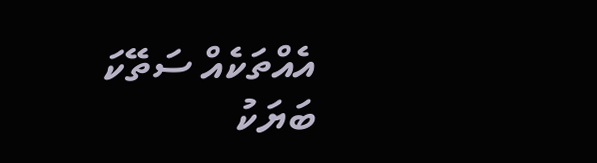އެއްތަކެއް ސަތޭކަ ބަޔަކު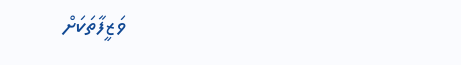ވަޒީފާތަކަށް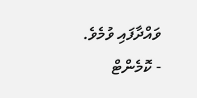ވައްދާފައި ވުމެވެ.
- ކޮމެންޓް